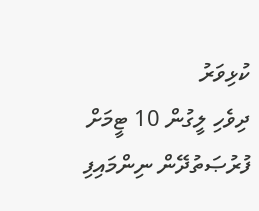ކުޅިވަރު
ދިވެހި ލީގުން 10 ޓީމަށް ފުރުޞަތުދޭން ނިންމައިފި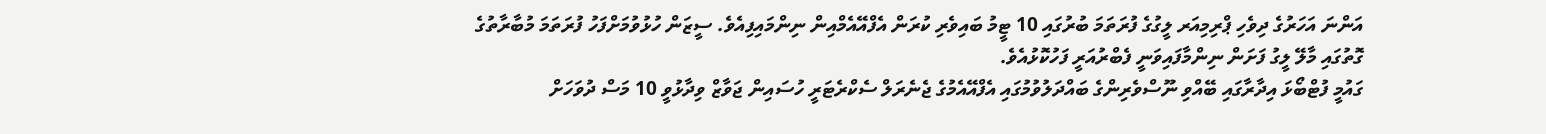އަންނަ އަހަރުގެ ދިވެހި ޕްރިމިއަރ ލީގުގެ ފުރަތަމަ ބުރުގައި 10 ޓީމު ބައިވެރި ކުރަން އެފްއޭއެމްއިން ނިންމައިފިއެވެ. ސީޒަން ހުޅުވުމަށްފަހު ފުރަތަމަ މުބާރާތުގެ ގޮތުގައި މާލޭ ލީގު ފަށަން ނިންމާފައިވަނީ ފެބްރުއަރީ ފަހުކޮޅުއެވެ.
ގައުމީ ފުޓްބޯޅަ އިދާރާގައި ބޭއްވި ނޫސްވެރިންގެ ބައްދަލުވުމުގައި އެފްއޭއެމުގެ ޖެނެރަލް ސެކްރެޓަރީ ހުސައިން ޖަވާޒް ވިދާޅުވީ 10 މަސް ދުވަހަށް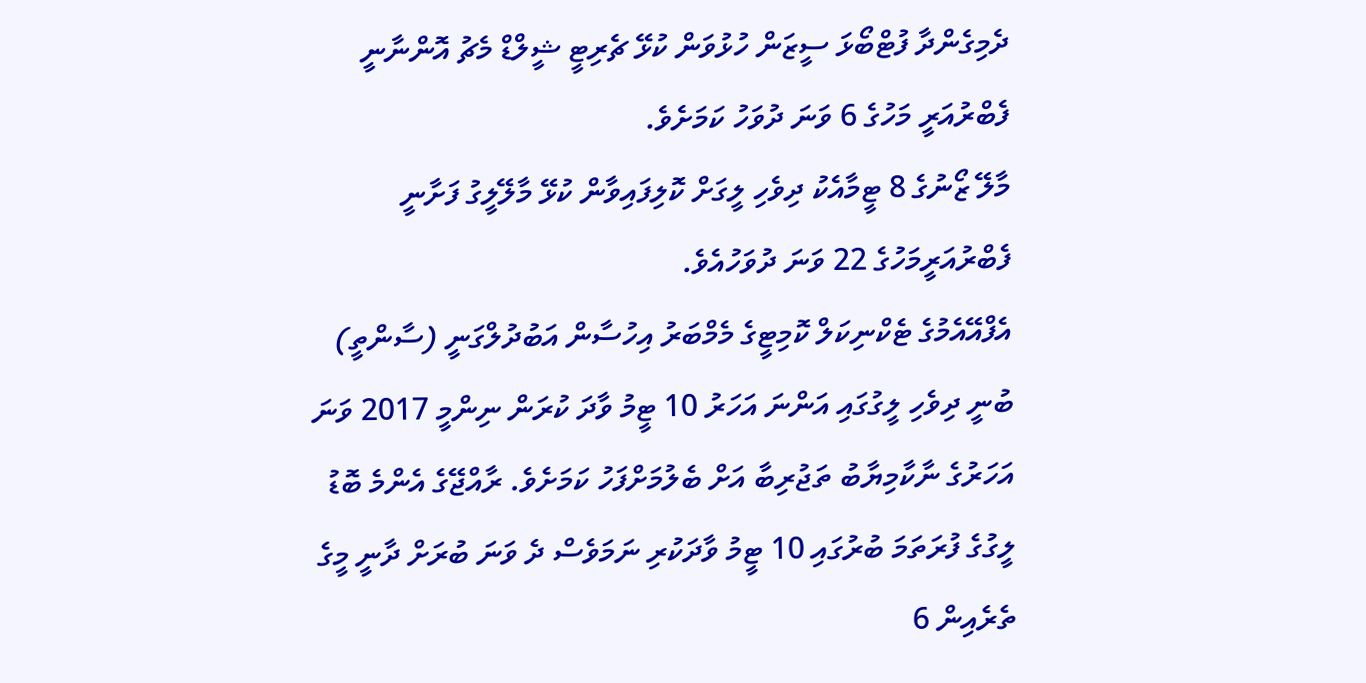ދެމިގެންދާ ފުޓްބޯޅަ ސީޒަން ހުޅުވަން ކުޅޭ ޗެރިޓީ ޝީލްޑް މެޗު އޮންނާނީ ފެބްރުއަރީ މަހުގެ 6 ވަނަ ދުވަހު ކަމަށެވެ.
މާލޭ ޒޯނުގެ 8 ޓީމާއެކު ދިވެހި ލީގަށް ކޮލިފައިވާން ކުޅޭ މާލޭލީގު ފަށާނީ ފެބްރުއަރީމަހުގެ 22 ވަނަ ދުވަހުއެވެ.
އެފްއޭއެމުގެ ޓެކްނިކަލް ކޮމިޓީގެ މެމްބަރު އިހުސާން އަބުދުލްގަނީ (ސާންތީ) ބުނީ ދިވެހި ލީގުގައި އަންނަ އަހަރު 10 ޓީމު ވާދަ ކުރަން ނިންމީ 2017 ވަނަ އަހަރުގެ ނާކާމިޔާބު ތަޖުރިބާ އަށް ބެލުމަށްފަހު ކަމަށެވެ. ރާއްޖޭގެ އެންމެ ބޮޑު ލީގުގެ ފުރަތަމަ ބުރުގައި 10 ޓީމު ވާދަކުރި ނަމަވެސް ދެ ވަނަ ބުރަށް ދާނީ މީގެ ތެރެއިން 6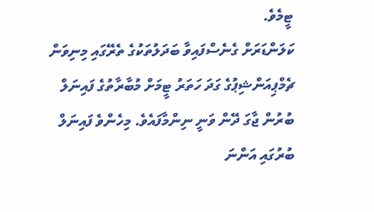ޓީމެވެ.
ކަލަންޑަރަށް ގެނެސްފައިވާ ބަދަލުތަކުގެ ތެރޭގައި މިނިވަން ޗެމްޕިއަންޝިޕުގެ ގަދަ ހަތަރު ޓީމަށް މުބާރާތުގެ ފައިނަލް ބުރުން ޖާގަ ދޭން ވަނީ ނިންމާފައެވެ. މިހެންވެ ފައިނަލް ބުރުގައި އަންނަ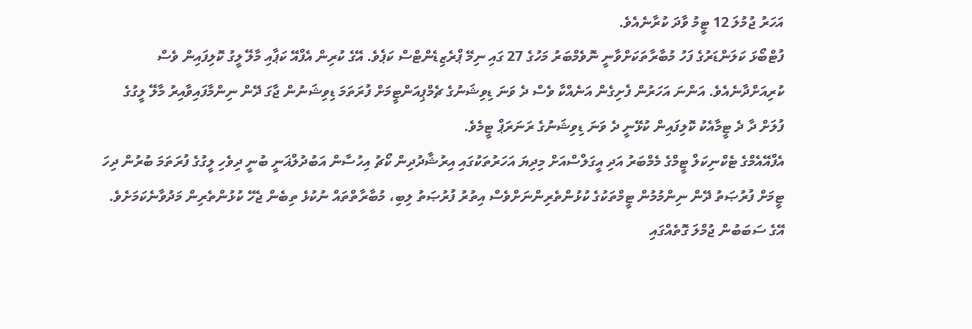އަހަރު ޖުމުލަ 12 ޓީމު ވާދަ ކުރާނެއެވެ.
ފުޓްބޯޅަ ކަލަންޑަރުގެ ފަހު މުބާރާތަކަށްވާނީ ނޮވެމްބަރު މަހުގެ 27 ގައި ނިމޭ ޕްރެޒިޑެންޓްސް ކަޕެވެ. އޭގެ ކުރިން އެފްއޭ ކަޕާއި މާލޭ ލީގު ކޮލިފައިން ވެސް ކުރިއަށްދާނެއެވެ. އަންނަ އަހަރުން ފެށިގެން އަނެއްކާ ވެސް ދެ ވަނަ ޑިވިޝަނުގެ ޗެމްޕިއަންޓީމަށް ފުރަތަމަ ޑިވިޝަނުން ޖާގަ ދޭން ނިންމާފައިވާއިރު މާލޭ ލީގުގެ ފުލަށް ދާ ދެ ޓީމާއެކު ކޮލިފައިން ކުޅޭނީ ދެ ވަނަ ޑިވިޝަނުގެ ރަނަރަޕް ޓީމެވެ.
އެފްއޭއެމްގެ ޓެކްނިކަލް ޓީމްގެ މެމްބަރު އަދި އީގަލްސްއަށް މިދިޔަ އަހަރުތަކުގައި އިރުޝާދުދިން ކޯޗު އިހުސާން އަބުދުލްޣަނީ ބުނީ ދިވެހި ލީގުގެ ފުރަތަމަ ބުރުން ދިހަ ޓީމަށް ފުރުޞަތު ދޭން ނިންމުމުން ޓީމްތަކުގެ ކުޅުންތެރިންނަށްވެސް އިތުރު ފުރުޞަތު ލިބި، މުބާރާތްތައް ނުކުޅެ ތިބެން ޖެހޭ ކުޅުންތެރިން މަދުވާނެކަމަށެވެ. އޭގެ ސަބަބުން ޖުމްލަ ގޮތެއްގައި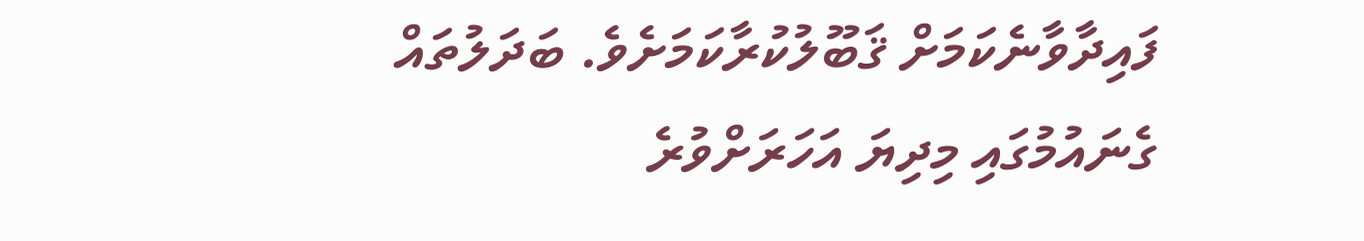ފައިދާވާނެކަމަށް ޤަބޫލުކުރާކަމަށެވެ. ބަދަލުތައް ގެނައުމުގައި މިދިޔަ އަހަރަށްވުރެ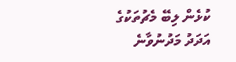ކުޅެން ލިބޭ މެޗުތަކުގެ އަދަދު މަދުނުވާނެ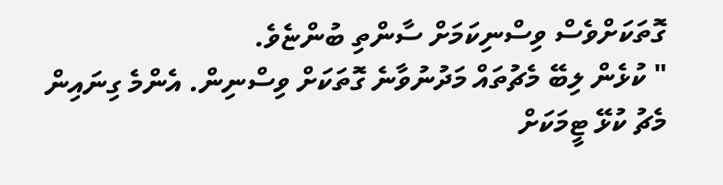ގޮތަކަށްވެސް ވިސްނިކަމަށް ސާންތި ބުންޏެވެ.
" ކުޅެން ލިބޭ މެޗުތައް މަދުނުވާނެ ގޮތަކަށް ވިސްނިން. އެންމެ ގިނައިން މެޗު ކުޅޭ ޓީމަކަށް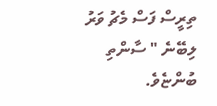ތިރީސް ފަސް މެޗު ވަރު ލިބޭނެ " ސާންތި ބުންޏެވެ.